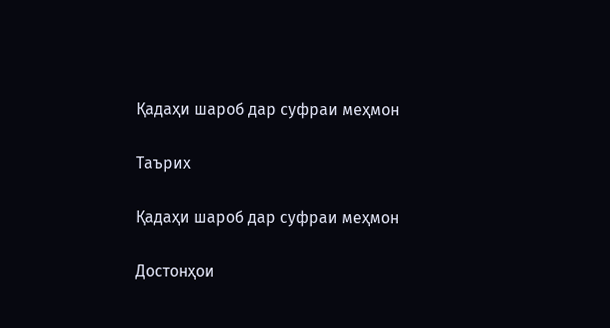Қадаҳи шароб дар суфраи меҳмон

Таърих

Қадаҳи шароб дар суфраи меҳмон

Достонҳои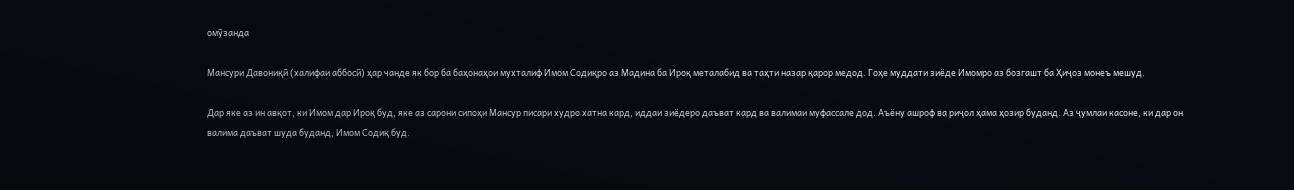омӯзанда

Мансури Давониқӣ (халифаи аббосӣ) ҳар чанде як бор ба баҳонаҳои мухталиф Имом Содиқро аз Мадина ба Ироқ металабид ва таҳти назар қарор медод. Гоҳе муддати зиёде Имомро аз бозгашт ба Ҳиҷоз монеъ мешуд.

Дар яке аз ин авқот, ки Имом дар Ироқ буд, яке аз сарони сипоҳи Мансур писари худро хатна кард, иддаи зиёдеро даъват кард ва валимаи муфассале дод. Аъёну ашроф ва риҷол ҳама ҳозир буданд. Аз ҷумлаи касоне, ки дар он валима даъват шуда буданд, Имом Содиқ буд.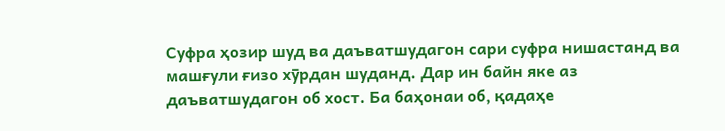Суфра ҳозир шуд ва даъватшудагон сари суфра нишастанд ва машғули ғизо хӯрдан шуданд. Дар ин байн яке аз даъватшудагон об хост. Ба баҳонаи об, қадаҳе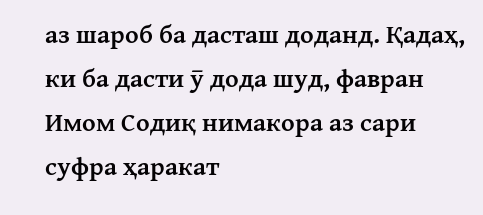аз шароб ба дасташ доданд. Қадаҳ, ки ба дасти ӯ дода шуд, фавран Имом Содиқ нимакора аз сари суфра ҳаракат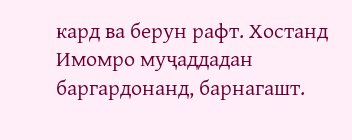кард ва берун рафт. Хостанд Имомро муҷаддадан баргардонанд, барнагашт.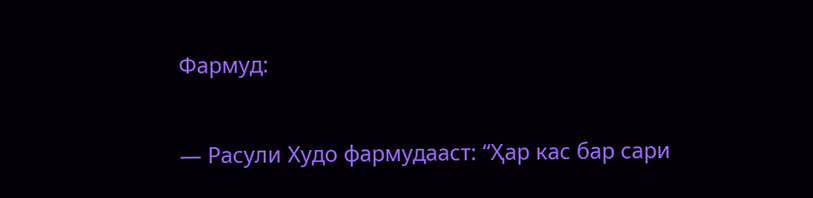Фармуд:

— Расули Худо фармудааст: “Ҳар кас бар сари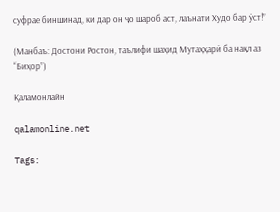суфрае биншинад, ки дар он ҷо шароб аст, лаънати Худо бар ӯст!”

(Манбаъ: Достони Ростон, таълифи шаҳид Мутаҳҳарӣ ба нақл аз “Биҳор”)

Қаламонлайн

qalamonline.net

Tags: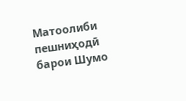Матоолиби пешниҳодӣ барои Шумо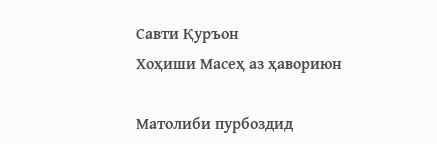Савти Қуръон
Хоҳиши Масеҳ аз ҳавориюн

Матолиби пурбоздид